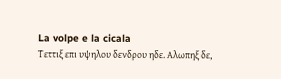La volpe e la cicala
Τεττιξ επι υψηλου δενδρου ηδε. Αλωπηξ δε,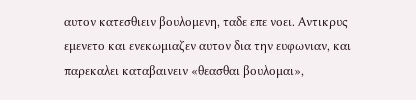αυτον κατεσθιειν βουλομενη, ταδε επε νοει. Αντικρυς εμενετο και ενεκωμιαζεν αυτον δια την ευφωνιαν, και παρεκαλει καταβαινειν «θεασθαι βουλομαι»,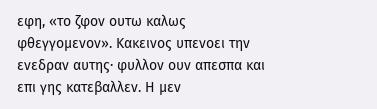εφη, «το ζφον ουτω καλως φθεγγομενον». Κακεινος υπενοει την ενεδραν αυτης· φυλλον ουν απεσπα και επι γης κατεβαλλεν. Η μεν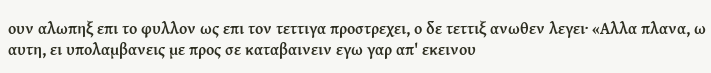ουν αλωπηξ επι το φυλλον ως επι τον τεττιγα προστρεχει, ο δε τεττιξ ανωθεν λεγει· «Αλλα πλανα, ω αυτη, ει υπολαμβανεις με προς σε καταβαινειν εγω γαρ απ' εκεινου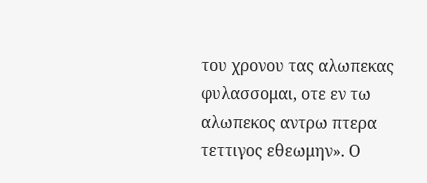του χρονου τας αλωπεκας φυλασσομαι, οτε εν τω αλωπεκος αντρω πτερα τεττιγος εθεωμην». Ο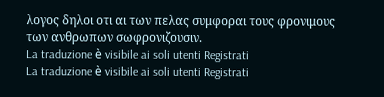λογος δηλοι οτι αι των πελας συμφοραι τους φρονιμους των ανθρωπων σωφρονιζουσιν.
La traduzione è visibile ai soli utenti Registrati
La traduzione è visibile ai soli utenti Registrati